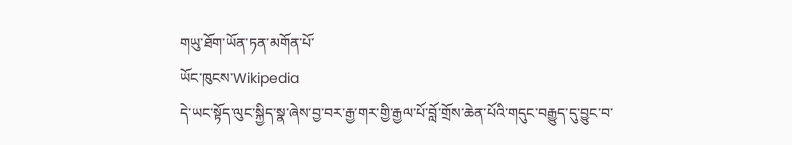གཡུ་ཐོག་ཡོན་ཏན་མགོན་པོ་
ཡོང་ཁུངས་Wikipedia
དེ་ཡང་སྟོད་ལུང་སྐྱིད་སྣ་ཞེས་བྱ་བར་རྒྱ་གར་གྱི་རྒྱལ་པོ་བློ་གྲོས་ཆེན་པོའི་གདུང་བརྒྱུད་དུ་བྱུང་བ་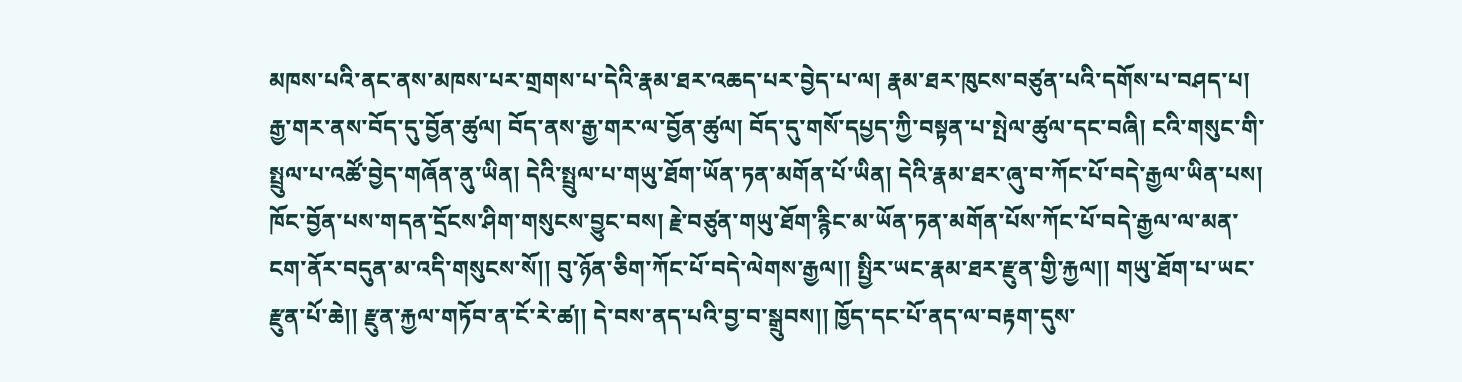མཁས་པའི་ནང་ནས་མཁས་པར་གྲགས་པ་དེའི་རྣམ་ཐར་འཆད་པར་བྱེད་པ་ལ། རྣམ་ཐར་ཁུངས་བཙུན་པའི་དགོས་པ་བཤད་པ། རྒྱ་གར་ནས་བོད་དུ་བྱོན་ཚུལ། བོད་ནས་རྒྱ་གར་ལ་བྱོན་ཚུལ། བོད་དུ་གསོ་དཔྱད་ཀྱི་བསྟན་པ་སྤེལ་ཚུལ་དང་བཞི། ངའི་གསུང་གི་སྤྲུལ་པ་འཚོ་བྱེད་གཞོན་ནུ་ཡིན། དེའི་སྤྲུལ་པ་གཡུ་ཐོག་ཡོན་ཏན་མགོན་པོ་ཡིན། དེའི་རྣམ་ཐར་ཞུ་བ་ཀོང་པོ་བདེ་རྒྱལ་ཡིན་པས། ཁོང་བྱོན་པས་གདན་དྲོངས་ཤིག་གསུངས་བྱུང་བས། རྗེ་བཙུན་གཡུ་ཐོག་རྙིང་མ་ཡོན་ཏན་མགོན་པོས་ཀོང་པོ་བདེ་རྒྱལ་ལ་མན་ངག་ནོར་བདུན་མ་འདི་གསུངས་སོ།། བུ་ཉོན་ཅིག་ཀོང་པོ་བདེ་ལེགས་རྒྱལ།། སྤྱིར་ཡང་རྣམ་ཐར་རྫུན་གྱི་རྐྱལ།། གཡུ་ཐོག་པ་ཡང་རྫུན་པོ་ཆེ།། རྫུན་རྐྱལ་གཏོབ་ན་ངོ་རེ་ཚ།། དེ་བས་ནད་པའི་བྱ་བ་སྒྲུབས།། ཁྱོད་དང་པོ་ནད་ལ་བརྟག་དུས་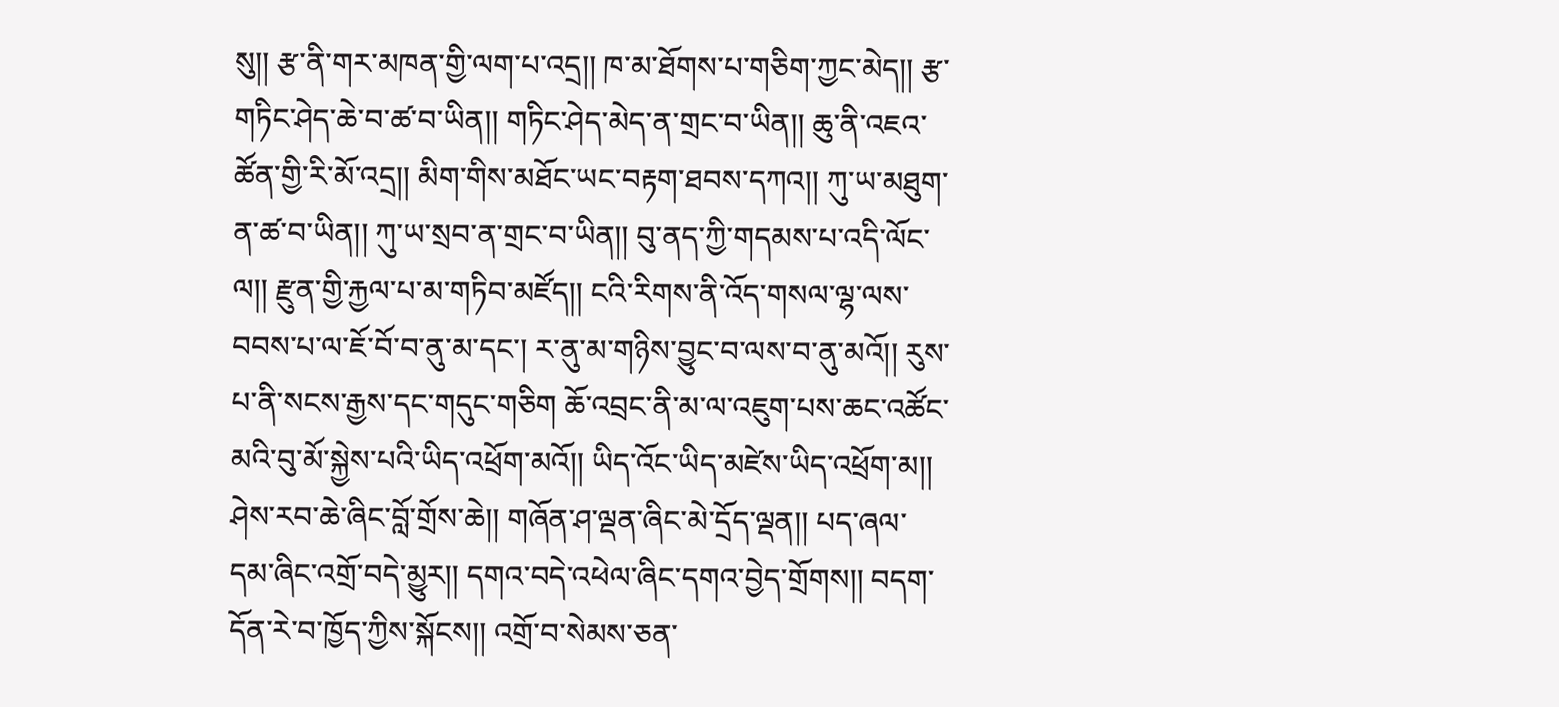སུ།། རྩ་ནི་གར་མཁན་གྱི་ལག་པ་འདྲ།། ཁ་མ་ཐོགས་པ་གཅིག་ཀྱང་མེད།། རྩ་གཏིང་ཤེད་ཆེ་བ་ཚ་བ་ཡིན།། གཏིང་ཤེད་མེད་ན་གྲང་བ་ཡིན།། ཆུ་ནི་འཇའ་ཚོན་གྱི་རི་མོ་འདྲ།། མིག་གིས་མཐོང་ཡང་བརྟག་ཐབས་དཀའ།། ཀུ་ཡ་མཐུག་ན་ཚ་བ་ཡིན།། ཀུ་ཡ་སྲབ་ན་གྲང་བ་ཡིན།། བུ་ནད་ཀྱི་གདམས་པ་འདི་ལོང་ལ།། རྫུན་གྱི་རྐྱལ་པ་མ་གཏིབ་མཛོད།། ངའི་རིགས་ནི་འོད་གསལ་ལྷ་ལས་བབས་པ་ལ་ཇོ་བོ་བ་ནུ་མ་དང་། ར་ནུ་མ་གཉིས་བྱུང་བ་ལས་བ་ནུ་མའོ།། རུས་པ་ནི་སངས་རྒྱས་དང་གདུང་གཅིག ཆོ་འབྲང་ནི་མ་ལ་འཇུག་པས་ཆང་འཚོང་མའི་བུ་མོ་སྐྱེས་པའི་ཡིད་འཕྲོག་མའོ།། ཡིད་འོང་ཡིད་མཛེས་ཡིད་འཕྲོག་མ།། ཤེས་རབ་ཆེ་ཞིང་བློ་གྲོས་ཆེ།། གཞོན་ཤ་ལྡན་ཞིང་མེ་དྲོད་ལྡན།། པད་ཞལ་དམ་ཞིང་འགྲོ་བདེ་མྱུར།། དགའ་བདེ་འཕེལ་ཞིང་དགའ་བྱེད་གྲོགས།། བདག་དོན་རེ་བ་ཁྱོད་ཀྱིས་སྐོངས།། འགྲོ་བ་སེམས་ཅན་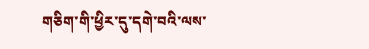གཅིག་གི་ཕྱིར་དུ་དགེ་བའི་ལས་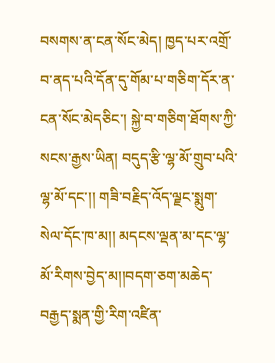བསགས་ན་ངན་སོང་མེད། ཁྱད་པར་འགྲོ་བ་ནད་པའི་དོན་དུ་གོམ་པ་གཅིག་དོར་ན་ངན་སོང་མེདཅིང་། སྐྱེ་བ་གཅིག་ཐོགས་ཀྱི་སངས་རྒྱས་ཡིན། བདུད་རྩི་ལྷ་མོ་གྲུབ་པའི་ལྷ་མོ་དང་།། གཟི་བརྗིད་འོད་ལྗང་སྨུག་སེལ་དོང་ཁ་མ།། མདངས་ལྡན་མ་དང་ལྷ་མོ་རིགས་བྱེད་མ།།བདག་ཅག་མཆེད་བརྒྱད་སྨན་གྱི་རིག་འཛིན་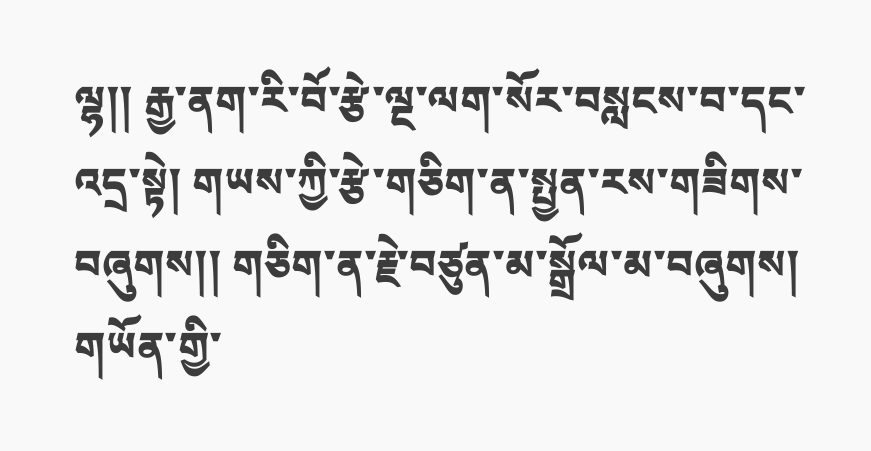ལྷ།། རྒྱ་ནག་རི་བོ་རྩེ་ལྔ་ལག་སོར་བསླངས་བ་དང་འདྲ་སྟེ། གཡས་ཀྱི་རྩེ་གཅིག་ན་སྤྱན་རས་གཟིགས་བཞུགས།། གཅིག་ན་རྗེ་བཙུན་མ་སྒྲོལ་མ་བཞུགས། གཡོན་གྱི་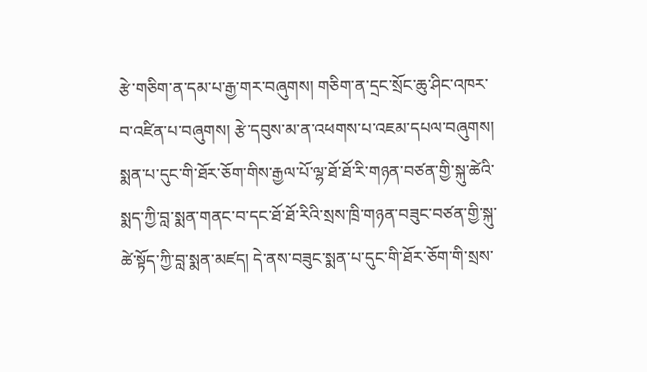རྩེ་གཅིག་ན་དམ་པ་རྒྱ་གར་བཞུགས། གཅིག་ན་དྲང་སྲོང་ཆུ་ཤིང་འཁར་བ་འཛིན་པ་བཞུགས། རྩེ་དབུས་མ་ན་འཕགས་པ་འཇམ་དཔལ་བཞུགས། སྨན་པ་དུང་གི་ཐོར་ཅོག་གིས་རྒྱལ་པོ་ལྷ་ཐོ་ཐོ་རི་གཉན་བཙན་གྱི་སྐུ་ཚེའི་སྨད་ཀྱི་བླ་སྨན་གནང་བ་དང་ཐོ་ཐོ་རིའི་སྲས་ཁྲི་གཉན་བཟུང་བཙན་གྱི་སྐུ་ཚེ་སྟོད་ཀྱི་བླ་སྨན་མཛད། དེ་ནས་བཟུང་སྨན་པ་དུང་གི་ཐོར་ཅོག་གི་སྲས་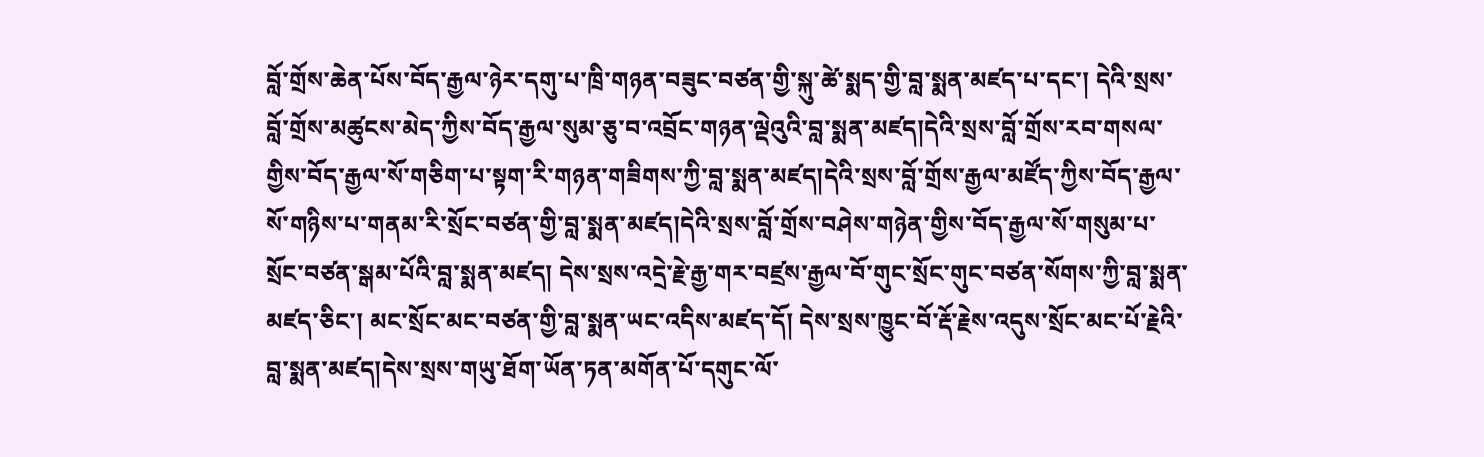བློ་གྲོས་ཆེན་པོས་བོད་རྒྱལ་ཉེར་དགུ་པ་ཁྲི་གཉན་བཟུང་བཙན་གྱི་སྐུ་ཚེ་སྨད་གྱི་བླ་སྨན་མཛད་པ་དང་། དེའི་སྲས་བློ་གྲོས་མཚུངས་མེད་ཀྱིས་བོད་རྒྱལ་སུམ་ཅུ་བ་འབྲོང་གཉན་ལྡེའུའི་བླ་སྨན་མཛད།དེའི་སྲས་བློ་གྲོས་རབ་གསལ་གྱིས་བོད་རྒྱལ་སོ་གཅིག་པ་སྟག་རི་གཉན་གཟིགས་ཀྱི་བླ་སྨན་མཛད།དེའི་སྲས་བློ་གྲོས་རྒྱལ་མཛོད་ཀྱིས་བོད་རྒྱལ་སོ་གཉིས་པ་གནམ་རི་སྲོང་བཙན་གྱི་བླ་སྨན་མཛད།དེའི་སྲས་བློ་གྲོས་བཤེས་གཉེན་གྱིས་བོད་རྒྱལ་སོ་གསུམ་པ་སྲོང་བཙན་སྒམ་པོའི་བླ་སྨན་མཛད། དེས་སྲས་འདྲེ་རྗེ་རྒྱ་གར་བཛྲས་རྒྱལ་བོ་གུང་སྲོང་གུང་བཙན་སོགས་ཀྱི་བླ་སྨན་མཛད་ཅིང་། མང་སྲོང་མང་བཙན་གྱི་བླ་སྨན་ཡང་འདིས་མཛད་དོ། དེས་སྲས་ཁྱུང་བོ་རྡོ་རྗེས་འདུས་སྲོང་མང་པོ་རྗེའི་བླ་སྨན་མཛད།དེས་སྲས་གཡུ་ཐོག་ཡོན་ཏན་མགོན་པོ་དགུང་ལོ་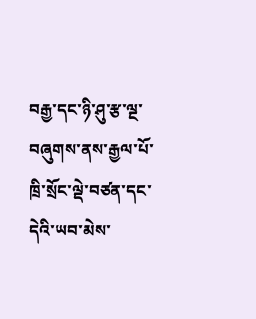བརྒྱ་དང་ཉི་ཤུ་རྩ་ལྔ་བཞུགས་ནས་རྒྱལ་པོ་ཁྲི་སྲོང་ལྡེ་བཙན་དང་དེའི་ཡབ་མེས་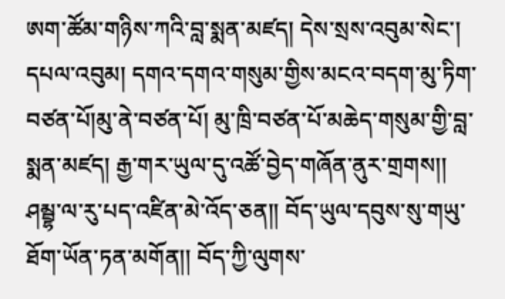ཨག་ཚོམ་གཉིས་ཀའི་བླ་སྨན་མཛད། དེས་སྲས་འབུམ་སེང་། དཔལ་འབུམ། དགའ་དགའ་གསུམ་གྱིས་མངའ་བདག་མུ་ཏིག་བཙན་པོ།མུ་ནེ་བཙན་པོ། མུ་ཁྲི་བཙན་པོ་མཆེད་གསུམ་གྱི་བླ་སྨན་མཛད། རྒྱ་གར་ཡུལ་དུ་འཚོ་བྱེད་གཞོན་ནུར་གྲགས།། ཤམྦྷ་ལ་རུ་པད་འཛིན་མེ་འོད་ཅན།། བོད་ཡུལ་དབུས་སུ་གཡུ་ཐོག་ཡོན་ཏན་མགོན།། བོད་ཀྱི་ལུགས་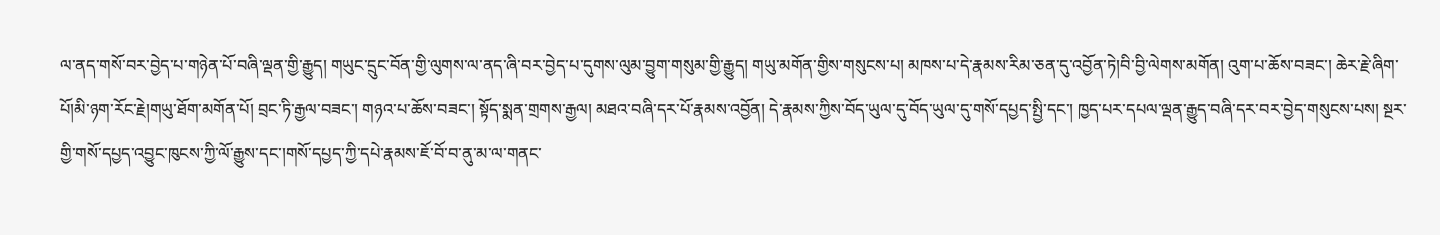ལ་ནད་གསོ་བར་བྱེད་པ་གཉེན་པོ་བཞི་ལྡན་གྱི་རྒྱུད། གཡུང་དྲུང་བོན་གྱི་ལུགས་ལ་ནད་ཞི་བར་བྱེད་པ་དུགས་ལུམ་བྱུག་གསུམ་གྱི་རྒྱུད། གཡུ་མགོན་གྱིས་གསུངས་པ། མཁས་པ་དེ་རྣམས་རིམ་ཅན་དུ་འབྱོན་ཏེ།བི་བྱི་ལེགས་མགོན། འུག་པ་ཆོས་བཟང་། ཆེར་རྗེ་ཞིག་པོ།མི་ཉག་རོང་རྗེ།གཡུ་ཐོག་མགོན་པོ། བྲང་ཏི་རྒྱལ་བཟང་། གཉའ་པ་ཆོས་བཟང་། སྟོད་སྨན་གྲགས་རྒྱལ། མཐའ་བཞི་དར་པོ་རྣམས་འབྱོན། དེ་རྣམས་ཀྱིས་བོད་ཡུལ་དུ་བོད་ཡུལ་དུ་གསོ་དཔྱད་སྤྱི་དང་། ཁྱད་པར་དཔལ་ལྡན་རྒྱུད་བཞི་དར་བར་བྱེད་གསུངས་པས། སྔར་གྱི་གསོ་དཔྱད་འབྱུང་ཁུངས་ཀྱི་ལོ་རྒྱུས་དང་།གསོ་དཔྱད་ཀྱི་དཔེ་རྣམས་ཇོ་བོ་བ་ནུ་མ་ལ་གནང་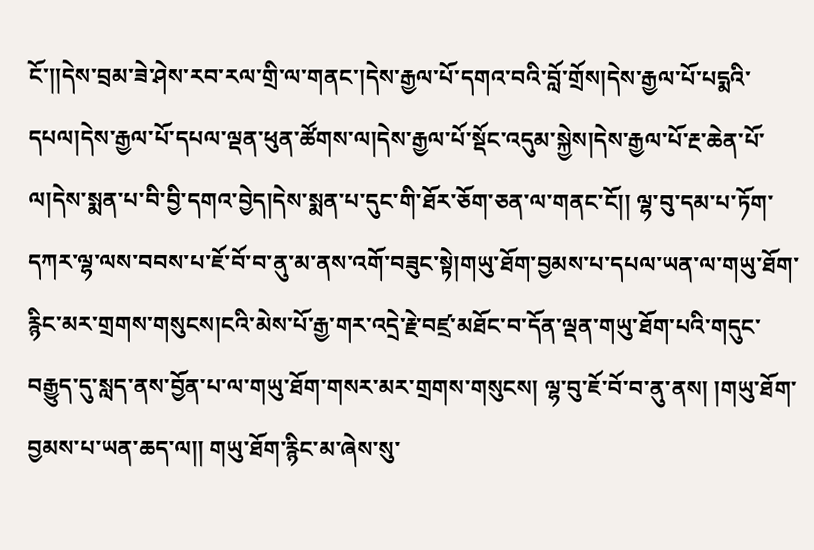ངོ་།།དེས་བྲམ་ཟེ་ཤེས་རབ་རལ་གྲི་ལ་གནང་།དེས་རྒྱལ་པོ་དགའ་བའི་བློ་གྲོས།དེས་རྒྱལ་པོ་པདྨའི་དཔལ།དེས་རྒྱལ་པོ་དཔལ་ལྡན་ཕུན་ཚོགས་ལ།དེས་རྒྱལ་པོ་སྡོང་འདུམ་སྐྱེས།དེས་རྒྱལ་པོ་རྔ་ཆེན་པོ་ལ།དེས་སྨན་པ་བི་བྱི་དགའ་བྱེད།དེས་སྨན་པ་དུང་གི་ཐོར་ཅོག་ཅན་ལ་གནང་ངོ།། ལྷ་བུ་དམ་པ་ཏོག་དཀར་ལྷ་ལས་བབས་པ་ཇོ་བོ་བ་ནུ་མ་ནས་འགོ་བཟུང་སྟེ།གཡུ་ཐོག་བྱམས་པ་དཔལ་ཡན་ལ་གཡུ་ཐོག་རྙིང་མར་གྲགས་གསུངས།ངའི་མེས་པོ་རྒྱ་གར་འདྲེ་རྗེ་བཛྲ་མཐོང་བ་དོན་ལྡན་གཡུ་ཐོག་པའི་གདུང་བརྒྱུད་དུ་སླད་ནས་བྱོན་པ་ལ་གཡུ་ཐོག་གསར་མར་གྲགས་གསུངས། ལྷ་བུ་ཇོ་བོ་བ་ནུ་ནས། །གཡུ་ཐོག་བྱམས་པ་ཡན་ཆད་ལ།། གཡུ་ཐོག་རྙིང་མ་ཞེས་སུ་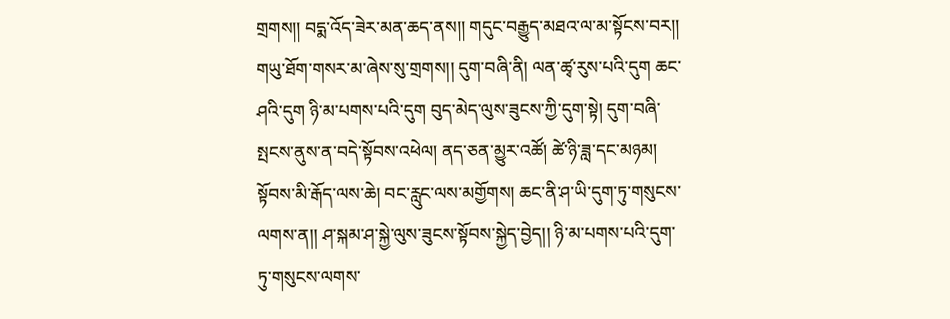གྲགས།། བདྨ་འོད་ཟེར་མན་ཆད་ནས།། གདུང་བརྒྱུད་མཐའ་ལ་མ་སྟོངས་བར།། གཡུ་ཐོག་གསར་མ་ཞེས་སུ་གྲགས།། དུག་བཞི་ནི། ལན་ཚྭ་རུས་པའི་དུག ཆང་ཤའི་དུག ཉི་མ་པགས་པའི་དུག བུད་མེད་ལུས་ཟུངས་ཀྱི་དུག་སྟེ། དུག་བཞི་སྤངས་ནུས་ན་བདེ་སྟོབས་འཕེལ། ནད་ཅན་མྱུར་འཚོ། ཚེ་ཉི་ཟླ་དང་མཉམ། སྟོབས་མི་རྒོད་ལས་ཆེ། བང་རླུང་ལས་མགྱོགས། ཆང་ནི་ཤ་ཡི་དུག་ཏུ་གསུངས་ལགས་ན།། ཤ་སྐམ་ཤ་སྐྱེ་ལུས་ཟུངས་སྟོབས་སྐྱེད་བྱེད།། ཉི་མ་པགས་པའི་དུག་ཏུ་གསུངས་ལགས་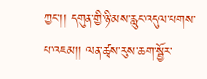ཀྱང་།། དགུན་གྱི་ཉི་མས་རླུང་འདུལ་པགས་པ་འཇམ།། ལན་ཚྭས་རུས་ཆག་སྦྱོར་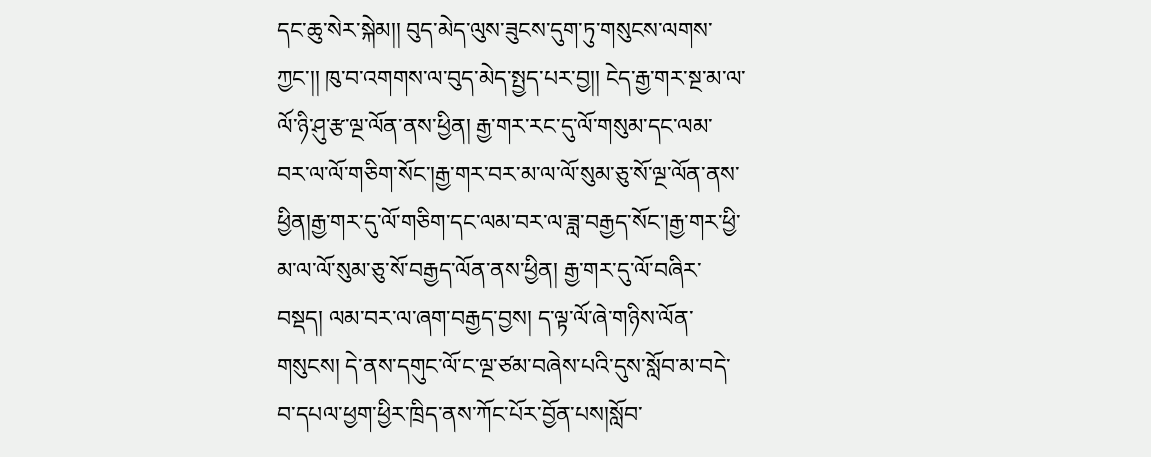དང་ཆུ་སེར་སྐེམ།། བུད་མེད་ལུས་ཟུངས་དུག་ཏུ་གསུངས་ལགས་ཀྱང་།། ཁུ་བ་འགགས་ལ་བུད་མེད་སྤྱད་པར་བྱ།། ངེད་རྒྱ་གར་སྔ་མ་ལ་ལོ་ཉི་ཤུ་རྩ་ལྔ་ལོན་ནས་ཕྱིན། རྒྱ་གར་རང་དུ་ལོ་གསུམ་དང་ལམ་བར་ལ་ལོ་གཅིག་སོང་།རྒྱ་གར་བར་མ་ལ་ལོ་སུམ་ཅུ་སོ་ལྔ་ལོན་ནས་ཕྱིན།རྒྱ་གར་དུ་ལོ་གཅིག་དང་ལམ་བར་ལ་ཟླ་བརྒྱད་སོང་།རྒྱ་གར་ཕྱི་མ་ལ་ལོ་སུམ་ཅུ་སོ་བརྒྱད་ལོན་ནས་ཕྱིན། རྒྱ་གར་དུ་ལོ་བཞིར་བསྡད། ལམ་བར་ལ་ཞག་བརྒྱད་བྱས། ད་ལྟ་ལོ་ཞེ་གཉིས་ལོན་གསུངས། དེ་ནས་དགུང་ལོ་ང་ལྔ་ཙམ་བཞེས་པའི་དུས་སློབ་མ་བདེ་བ་དཔལ་ཕྱག་ཕྱིར་ཁྲིད་ནས་ཀོང་པོར་བྱོན་པས།སློབ་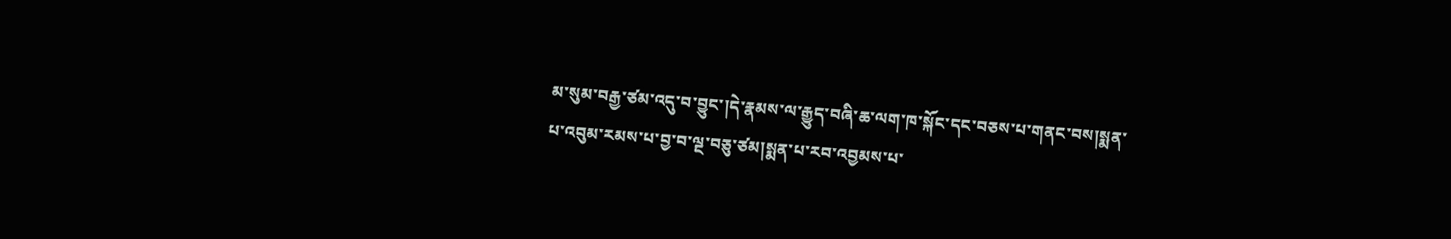མ་སུམ་བརྒྱ་ཙམ་འདུ་བ་བྱུང་།དེ་རྣམས་ལ་རྒྱུད་བཞི་ཆ་ལག་ཁ་སྐོང་དང་བཅས་པ་གནང་བས།སྨན་པ་འབུམ་རམས་པ་བྱ་བ་ལྔ་བཅུ་ཙམ།སྨན་པ་རབ་འབྱམས་པ་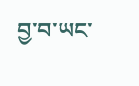བྱ་བ་ཡང་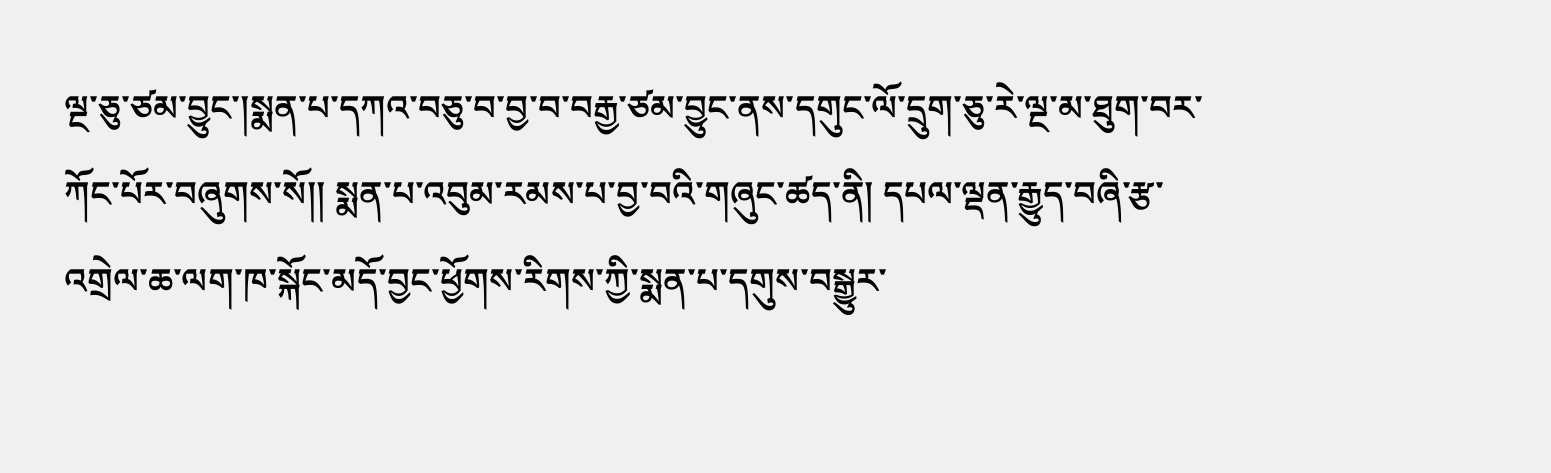ལྔ་ཅུ་ཙམ་བྱུང་།སྨན་པ་དཀའ་བཅུ་བ་བྱ་བ་བརྒྱ་ཙམ་བྱུང་ནས་དགུང་ལོ་དྲུག་ཅུ་རེ་ལྔ་མ་ཐུག་བར་ཀོང་པོར་བཞུགས་སོ།། སྨན་པ་འབུམ་རམས་པ་བྱ་བའི་གཞུང་ཚད་ནི། དཔལ་ལྡན་རྒྱུད་བཞི་རྩ་འགྲེལ་ཆ་ལག་ཁ་སྐོང་མདོ་བྱང་ཕྱོགས་རིགས་ཀྱི་སྨན་པ་དགུས་བསྒྱུར་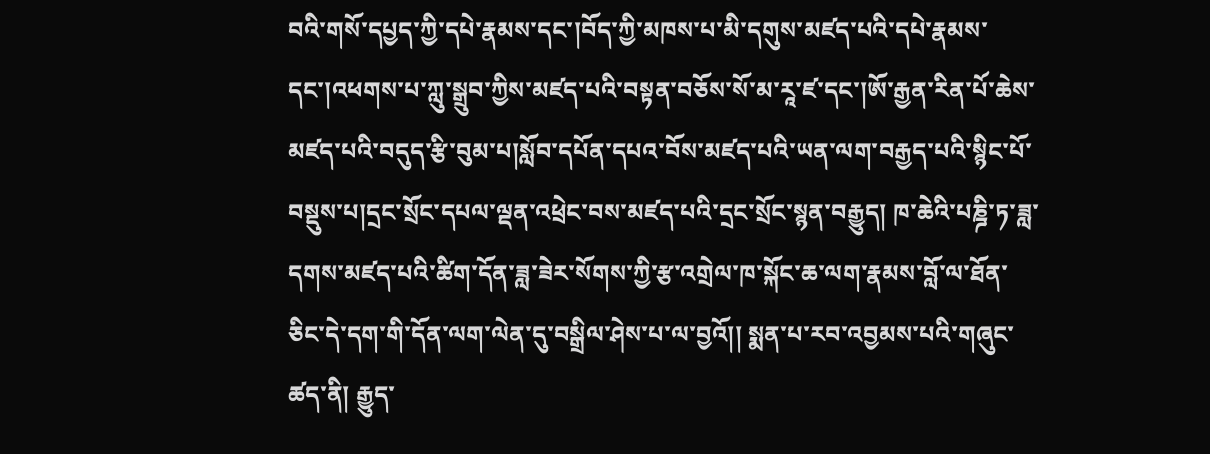བའི་གསོ་དཔྱད་ཀྱི་དཔེ་རྣམས་དང་།བོད་ཀྱི་མཁས་པ་མི་དགུས་མཛད་པའི་དཔེ་རྣམས་དང་།འཕགས་པ་ཀླུ་སྒྲུབ་ཀྱིས་མཛད་པའི་བསྟན་བཅོས་སོ་མ་རཱ་ཛ་དང་།ཨོ་རྒྱན་རིན་པོ་ཆེས་མཛད་པའི་བདུད་རྩི་བུམ་པ།སློབ་དཔོན་དཔའ་བོས་མཛད་པའི་ཡན་ལག་བརྒྱད་པའི་སྙིང་པོ་བསྡུས་པ།དྲང་སྲོང་དཔལ་ལྡན་འཕྲེང་བས་མཛད་པའི་དྲང་སྲོང་སྙན་བརྒྱུད། ཁ་ཆེའི་པཎྜི་ཏ་ཟླ་དགས་མཛད་པའི་ཚིག་དོན་ཟླ་ཟེར་སོགས་ཀྱི་རྩ་འགྲེལ་ཁ་སྐོང་ཆ་ལག་རྣམས་བློ་ལ་ཐོན་ཅིང་དེ་དག་གི་དོན་ལག་ལེན་དུ་བསྒྲིལ་ཤེས་པ་ལ་བྱའོ།། སྨན་པ་རབ་འབྱམས་པའི་གཞུང་ཚད་ནི། རྒྱུད་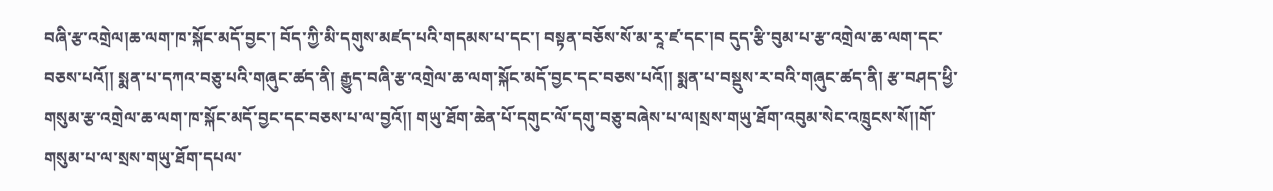བཞི་རྩ་འགྲེལ།ཆ་ལག་ཁ་སྐོང་མདོ་བྱང་། བོད་ཀྱི་མི་དགུས་མཛད་པའི་གདམས་པ་དང་། བསྟན་བཅོས་སོ་མ་རཱ་ཛ་དང་།བ དུད་རྩི་བུམ་པ་རྩ་འགྲེལ་ཆ་ལག་དང་བཅས་པའོ།། སྨན་པ་དཀའ་བཅུ་པའི་གཞུང་ཚད་ནི། རྒྱུད་བཞི་རྩ་འགྲེལ་ཆ་ལག་སྐོང་མདོ་བྱང་དང་བཅས་པའོ།། སྨན་པ་བསྡུས་ར་བའི་གཞུང་ཚད་ནི། རྩ་བཤད་ཕྱི་གསུམ་རྩ་འགྲེལ་ཆ་ལག་ཁ་སྐོང་མདོ་བྱང་དང་བཅས་པ་ལ་བྱའོ།། གཡུ་ཐོག་ཆེན་པོ་དགུང་ལོ་དགུ་བཅུ་བཞེས་པ་ལ།སྲས་གཡུ་ཐོག་འབུམ་སེང་འཁྲུངས་སོ།།གོ་གསུམ་པ་ལ་སྲས་གཡུ་ཐོག་དཔལ་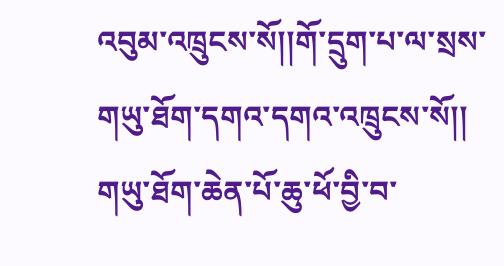འབུམ་འཁྲུངས་སོ།།གོ་དྲུག་པ་ལ་སྲས་གཡུ་ཐོག་དགའ་དགའ་འཁྲུངས་སོ།། གཡུ་ཐོག་ཆེན་པོ་ཆུ་ཕོ་བྱི་བ་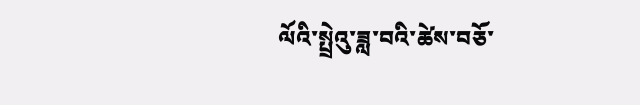ལོའི་སྤྲེའུ་ཟླ་བའི་ཚེས་བཅོ་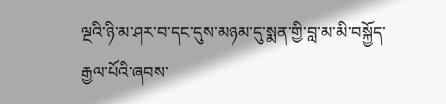ལྔའི་ཉི་མ་ཤར་བ་དང་དུས་མཉམ་དུ་སྨན་གྱི་བླ་མ་མི་བསྐྱོད་རྒྱལ་པོའི་ཞབས་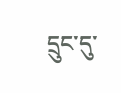དྲུང་དུ་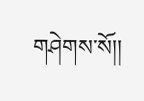གཤེགས་སོ།།